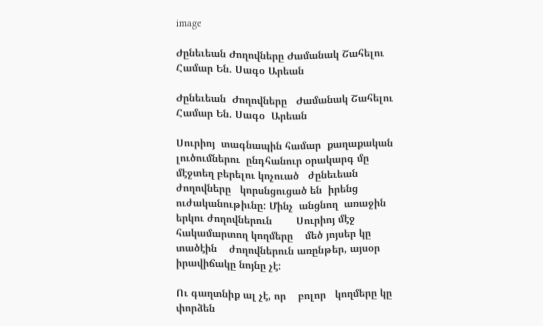image

Ժընեւեան Ժողովները Ժամանակ Շահելու Համար Են. Սագօ Արեան

Ժընեւեան  Ժողովները   Ժամանակ Շահելու Համար Են. Սագօ  Արեան

Սուրիոյ  տագնապին համար  քաղաքական  լուծումներու  ընդհանուր օրակարգ մը մէջտեղ բերելու կոչուած   ժընեւեան  ժողովները   կորսնցուցած են  իրենց ուժականութիւնը: Մինչ  անցնող  առաջին  երկու ժողովներուն        Սուրիոյ մէջ հակամարտող կողմերը    մեծ յոյսեր կը տածէին    ժողովներուն առընթեր, այսօր իրավիճակը նոյնը չէ:

Ու գաղտնիք ալ չէ, որ    բոլոր   կողմերը կը փորձեն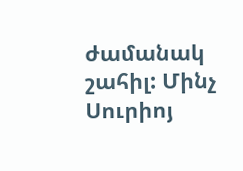ժամանակ  շահիլ: Մինչ  Սուրիոյ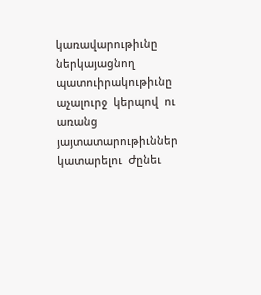կառավարութիւնը  ներկայացնող պատուիրակութիւնը  աչալուրջ  կերպով  ու  առանց  յայտատարութիւններ կատարելու  Ժընեւ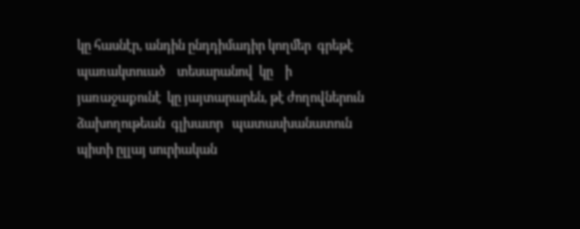կը հասնէր, անդին ընդդիմադիր կողմեր  գրեթէ պառակտուած    տեսարանով  կը    ի յառաջաքունէ  կը յայտարարեն, թէ ժողովներուն   ձախողութեան  գլխաւոր   պատասխանատուն պիտի ըլլայ սուրիական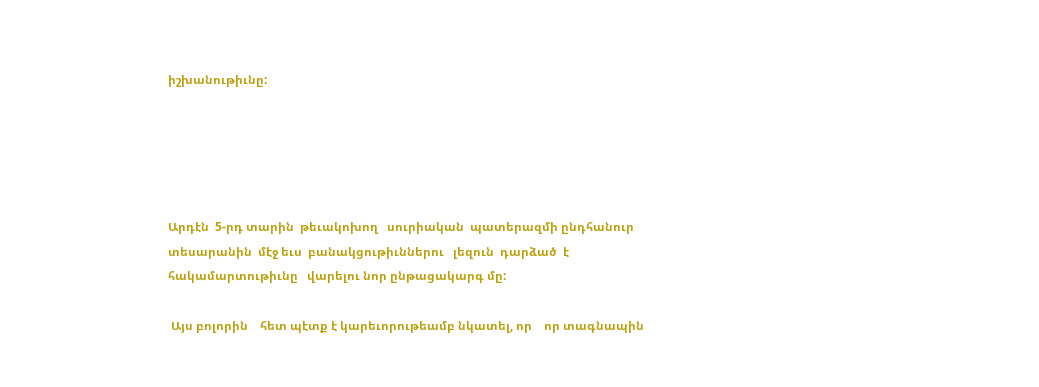իշխանութիւնը:





Արդէն  5-րդ տարին  թեւակոխող   սուրիական  պատերազմի ընդհանուր տեսարանին  մէջ եւս  բանակցութիւններու   լեզուն  դարձած  է հակամարտութիւնը   վարելու նոր ընթացակարգ մը:

 Այս բոլորին    հետ պէտք է կարեւորութեամբ նկատել, որ    որ տագնապին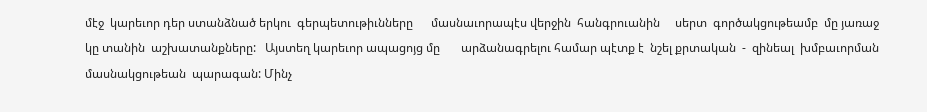մէջ  կարեւոր դեր ստանձնած երկու  գերպետութիւնները      մասնաւորապէս վերջին  հանգրուանին     սերտ  գործակցութեամբ  մը յառաջ կը տանին  աշխատանքները:   Այստեղ կարեւոր ապացոյց մը       արձանագրելու համար պէտք է  նշել քրտական  -  զինեալ  խմբաւորման մասնակցութեան  պարագան: Մինչ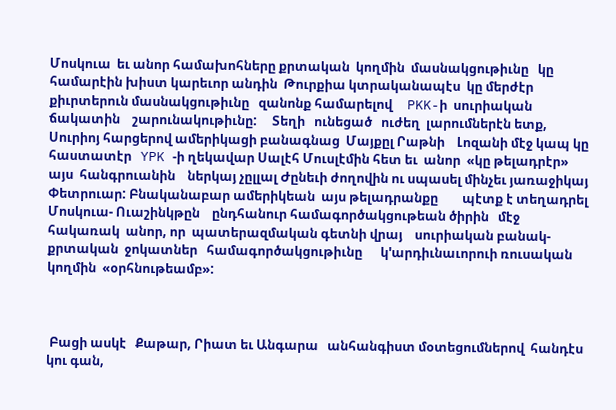Մոսկուա  եւ անոր համախոհները քրտական  կողմին  մասնակցութիւնը   կը համարէին խիստ կարեւոր անդին  Թուրքիա կտրականապէս  կը մերժէր քիւրտերուն մասնակցութիւնը   զանոնք համարելով     PKK-ի  սուրիական  ճակատին    շարունակութիւնը:     Տեղի   ունեցած   ուժեղ  լարումներէն ետք,    Սուրիոյ հարցերով ամերիկացի բանագնաց  Մայքըլ Րաթնի    Լոզանի մէջ կապ կը հաստատէր   YPK -ի ղեկավար Սալէհ Մուսլէմին հետ եւ  անոր  «կը թելադրէր» այս  հանգրուանին    ներկայ չըլլալ Ժընեւի ժողովին ու սպասել մինչեւ յառաջիկայ Փետրուար: Բնականաբար ամերիկեան  այս թելադրանքը        պէտք է տեղադրել Մոսկուա- Ուաշինկթըն    ընդհանուր համագործակցութեան ծիրին   մէջ   հակառակ  անոր, որ  պատերազմական գետնի վրայ    սուրիական բանակ- քրտական  ջոկատներ   համագործակցութիւնը      կ'արդիւնաւորուի ռուսական  կողմին  «օրհնութեամբ»:



 Բացի ասկէ   Քաթար, Րիատ եւ Անգարա   անհանգիստ մօտեցումներով  հանդէս կու գան,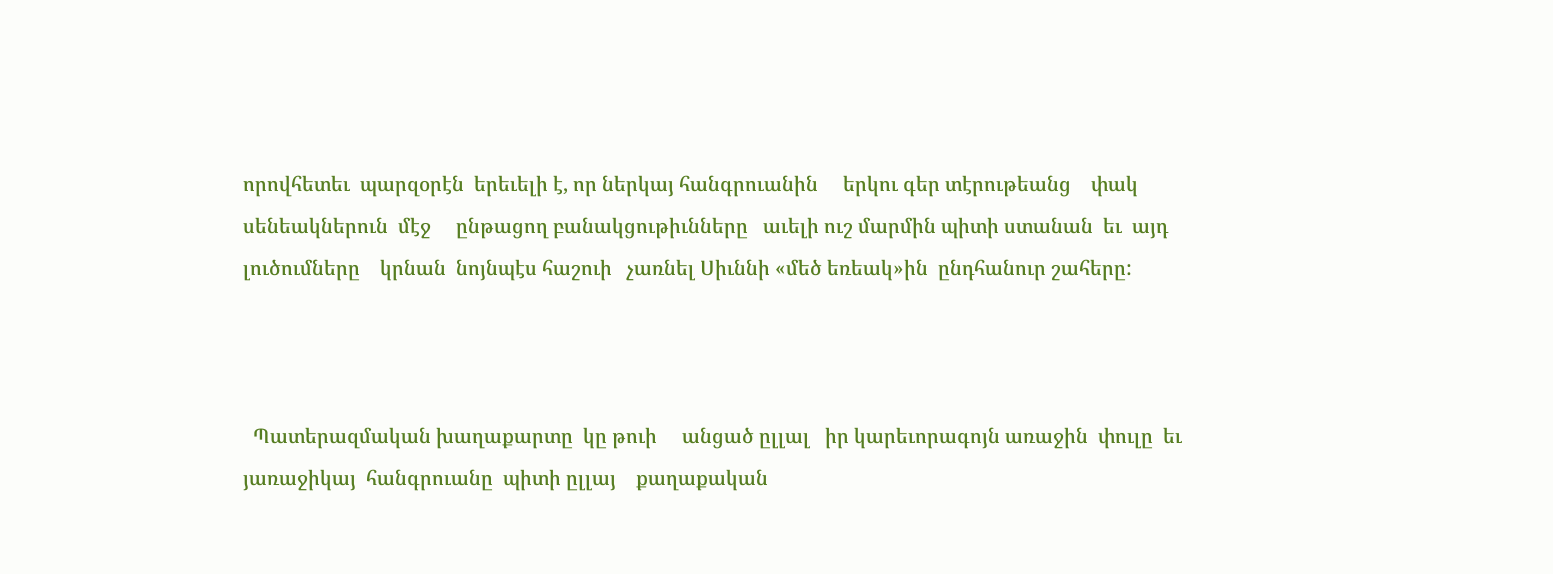որովհետեւ  պարզօրէն  երեւելի է, որ ներկայ հանգրուանին     երկու գեր տէրութեանց    փակ սենեակներուն  մէջ     ընթացող բանակցութիւնները   աւելի ուշ մարմին պիտի ստանան  եւ  այդ լուծումները    կրնան  նոյնպէս հաշուի   չառնել Սիւննի «մեծ եռեակ»ին  ընդհանուր շահերը:



  Պատերազմական խաղաքարտը  կը թուի     անցած ըլլալ   իր կարեւորագոյն առաջին  փուլը  եւ յառաջիկայ  հանգրուանը  պիտի ըլլայ    քաղաքական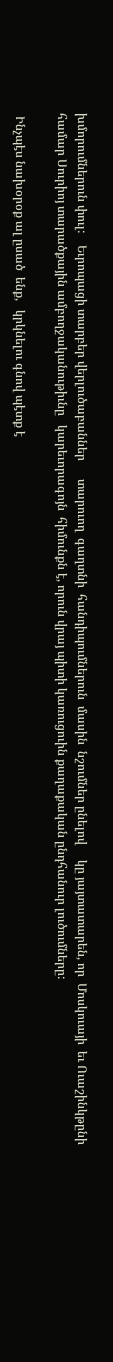խմորումներուն փուլ:    Եւրոպացի տարբեր վերլուծաբաններ      տարուող  գաղտնի  հանդիպումներուն  մասին  նշումներ ընելով     կը յայտատարեն, որ  Մոսկուայի  եւ Ուաշինկթընի համար Սուրիոյ տարածքային ամբողջականութիւնը   կարեւորագոյն  հիմունքն է, որուն վրայ պիտի կառուցուին քաղաքական ընդհանուր լուծումները:

 Ինչպէս նախօրօք ալ ըսած  ենք,   կրկնելու գնով պէտք է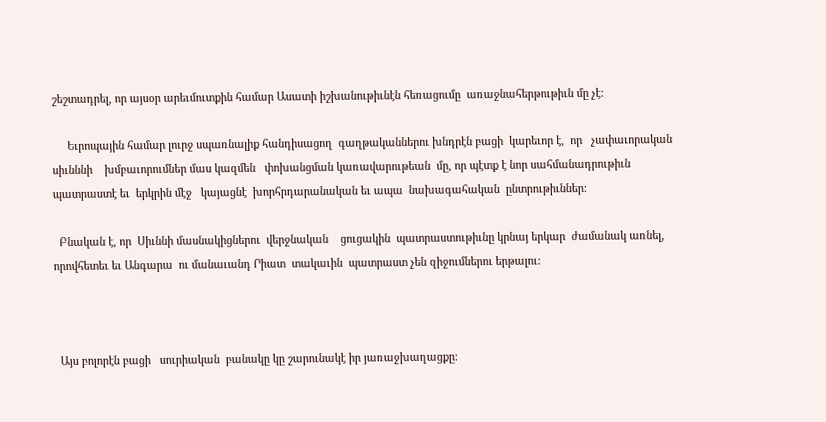շեշտադրել, որ այսօր արեւմուտքին համար Ասատի իշխանութիւնէն հեռացումը  առաջնահերթութիւն մը չէ:

     Եւրոպային համար լուրջ սպառնալիք հանդիսացող  գաղթականներու խնդրէն բացի  կարեւոր է,  որ   չափաւորական  սիւնննի    խմբաւորումներ մաս կազմեն   փոխանցման կառավարութեան  մը, որ պէտք է նոր սահմանադրութիւն  պատրաստէ եւ  երկրին մէջ   կայացնէ  խորհրդարանական եւ ապա  նախագահական  ընտրութիւններ:

  Բնական է, որ  Սիւննի մասնակիցներու  վերջնական    ցուցակին  պատրաստութիւնը կրնայ երկար  ժամանակ առնել, որովհետեւ եւ Անգարա  ու մանաւանդ Րիատ  տակաւին  պատրաստ չեն զիջումներու երթալու:



  Այս բոլորէն բացի   սուրիական  բանակը կը շարունակէ իր յառաջխաղացքը: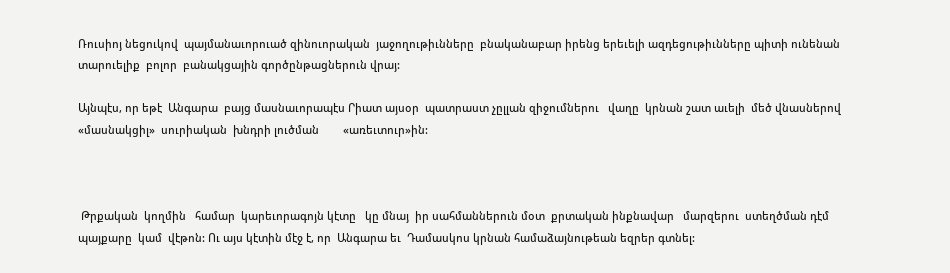Ռուսիոյ նեցուկով  պայմանաւորուած զինուորական  յաջողութիւնները  բնականաբար իրենց երեւելի ազդեցութիւնները պիտի ունենան    տարուելիք  բոլոր  բանակցային գործընթացներուն վրայ:

Այնպէս, որ եթէ  Անգարա  բայց մասնաւորապէս Րիատ այսօր  պատրաստ չըլլան զիջումներու   վաղը  կրնան շատ աւելի  մեծ վնասներով   «մասնակցիլ»  սուրիական  խնդրի լուծման        «առեւտուր»ին:



 Թրքական  կողմին   համար  կարեւորագոյն կէտը   կը մնայ  իր սահմաններուն մօտ  քրտական ինքնավար   մարզերու  ստեղծման դէմ պայքարը  կամ  վէթոն: Ու այս կէտին մէջ է, որ  Անգարա եւ  Դամասկոս կրնան համաձայնութեան եզրեր գտնել: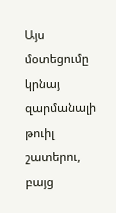Այս   մօտեցումը կրնայ  զարմանալի թուիլ  շատերու, բայց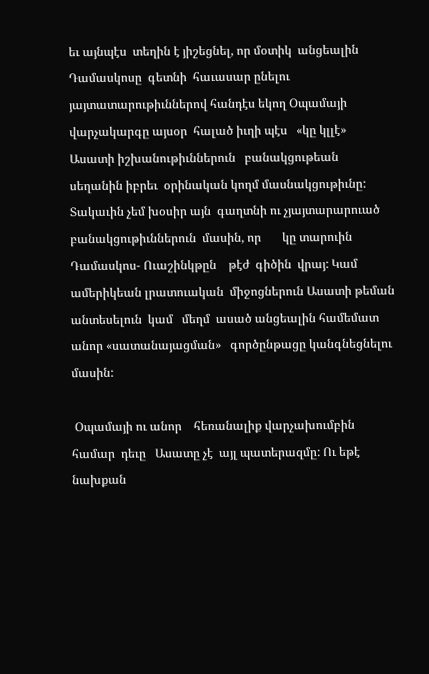եւ այնպէս  տեղին է յիշեցնել, որ մօտիկ  անցեալին      Դամասկոսը  գետնի  հաւասար ընելու      յայտատարութիւններով հանդէս եկող Օպամայի վարչակարգը այսօր  հալած իւղի պէս   «կը կլլէ»     Ասատի իշխանութիւններուն   բանակցութեան սեղանին իբրեւ  օրինական կողմ մասնակցութիւնը:  Տակաւին չեմ խօսիր այն  գաղտնի ու չյայտարարուած  բանակցութիւններուն  մասին, որ       կը տարուին Դամասկոս- Ուաշինկթըն    թէժ  գիծին  վրայ: Կամ  ամերիկեան լրատուական  միջոցներուն Ասատի թեման  անտեսելուն  կամ   մեղմ  ասած անցեալին համեմատ անոր «սատանայացման»   գործընթացը կանգնեցնելու  մասին:

 Օպամայի ու անոր    հեռանալիք վարչախումբին համար  դեւը   Ասատը չէ  այլ պատերազմը: Ու եթէ նախքան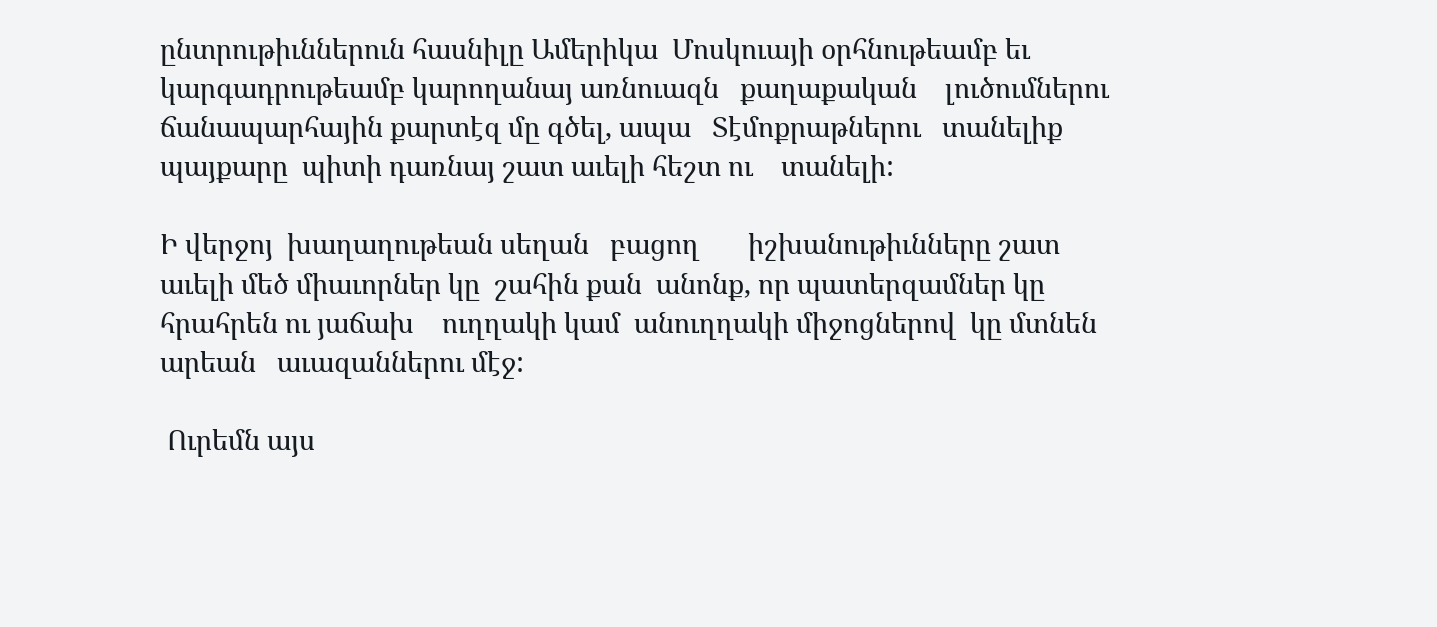ընտրութիւններուն հասնիլը Ամերիկա  Մոսկուայի օրհնութեամբ եւ կարգադրութեամբ կարողանայ առնուազն   քաղաքական    լուծումներու ճանապարհային քարտէզ մը գծել, ապա   Տէմոքրաթներու   տանելիք պայքարը  պիտի դառնայ շատ աւելի հեշտ ու    տանելի:

Ի վերջոյ  խաղաղութեան սեղան   բացող       իշխանութիւնները շատ աւելի մեծ միաւորներ կը  շահին քան  անոնք, որ պատերզամներ կը հրահրեն ու յաճախ    ուղղակի կամ  անուղղակի միջոցներով  կը մտնեն արեան   աւազաններու մէջ:

 Ուրեմն այս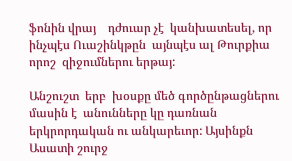ֆոնին վրայ    դժուար չէ  կանխատեսել, որ ինչպէս Ուաշինկթըն  այնպէս ալ Թուրքիա   որոշ  զիջումներու երթայ:

Անշուշտ  երբ  խօսքը մեծ գործընթացներու մասին է  անունները կը դառնան  երկրորդական ու անկարեւոր: Այսինքն Ասատի շուրջ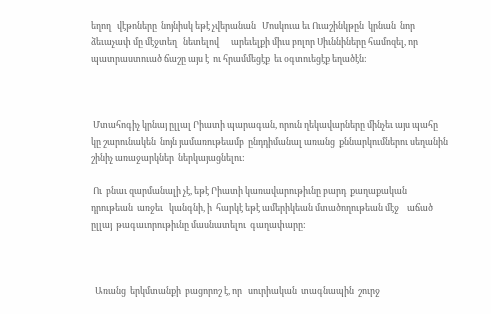եղող   վէթոները  նոյնիսկ եթէ չվերանան   Մոսկուա եւ Ուաշինկթըն  կրնան  նոր ձեւաչափ մը մէջտեղ   նետելով      արեւելքի միւս բոլոր Սիւննիները համոզել, որ  պատրաստուած ճաշը այս է  ու հրամմեցէք  եւ օգտուեցէք եղածէն:



 Մտահոգիչ կրնայ ըլլալ Րիատի պարագան, որուն ղեկավարները մինչեւ այս պահը կը շարունակեն  նոյն յամառութեամբ  ընդդիմանալ առանց  քննարկումներու սեղանին շինիչ առաջարկներ  ներկայացնելու:

 Ու  բնաւ զարմանալի չէ, եթէ Րիատի կառավարութիւնը բարդ  քաղաքական դրութեան  առջեւ   կանգնի, ի  հարկէ եթէ ամերիկեան մտածողութեան մէջ    աճած ըլլայ  թագաւորութիւնը մասնատելու  գաղափարը:



  Առանց  երկմտանքի  բացորոշ է, որ   սուրիական  տագնապին  շուրջ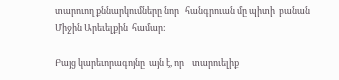տարուող քննարկումները նոր   հանգրուան մը պիտի  բանան    Միջին Արեւելքին  համար:

Բայց կարեւորագոյնը  այն է, որ    տարուելիք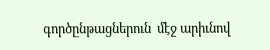գործընթացներուն  մէջ արիւնով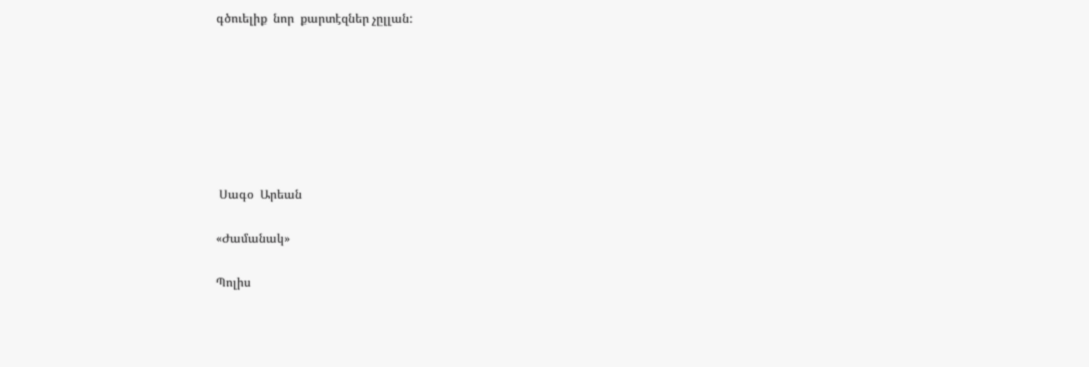գծուելիք  նոր  քարտէզներ չըլլան:







 Սագօ  Արեան

«Ժամանակ»

Պոլիս